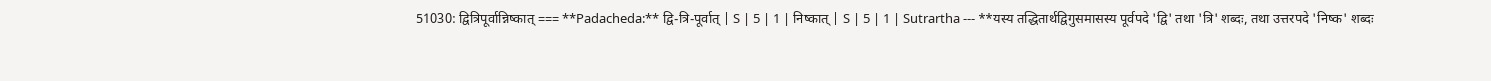51030: द्वित्रिपूर्वान्निष्कात् === **Padacheda:** द्वि-त्रि-पूर्वात् | S | 5 | 1 | निष्कात् | S | 5 | 1 | Sutrartha --- **यस्य तद्धितार्थद्विगुसमासस्य पूर्वपदे 'द्वि' तथा 'त्रि' शब्दः, तथा उत्तरपदे 'निष्क' शब्दः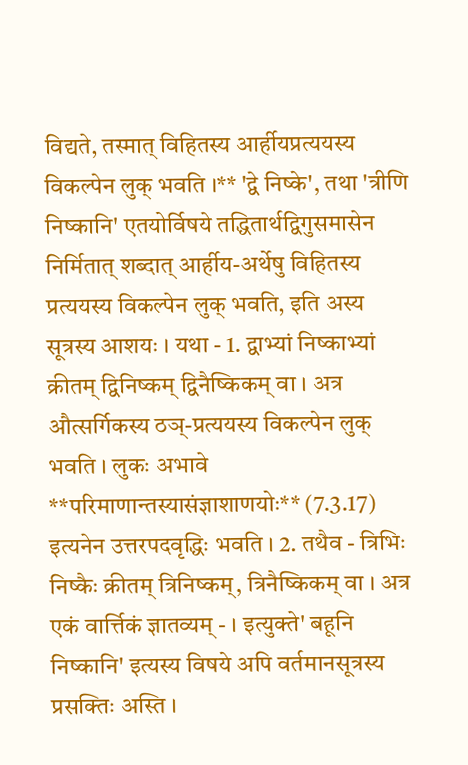विद्यते, तस्मात् विहितस्य आर्हीयप्रत्ययस्य विकल्पेन लुक् भवति ।** 'द्वे निष्के', तथा 'त्रीणि निष्कानि' एतयोर्विषये तद्धितार्थद्विगुसमासेन निर्मितात् शब्दात् आर्हीय-अर्थेषु विहितस्य प्रत्ययस्य विकल्पेन लुक् भवति, इति अस्य सूत्रस्य आशयः । यथा - 1. द्वाभ्यां निष्काभ्यां क्रीतम् द्विनिष्कम् द्विनैष्किकम् वा । अत्र औत्सर्गिकस्य ठञ्-प्रत्ययस्य विकल्पेन लुक् भवति । लुकः अभावे **परिमाणान्तस्यासंज्ञाशाणयोः** (7.3.17) इत्यनेन उत्तरपदवृद्धिः भवति । 2. तथैव - त्रिभिः निष्कैः क्रीतम् त्रिनिष्कम्, त्रिनैष्किकम् वा । अत्र एकं वार्त्तिकं ज्ञातव्यम् - । इत्युक्ते' बहूनि निष्कानि' इत्यस्य विषये अपि वर्तमानसूत्रस्य प्रसक्तिः अस्ति ।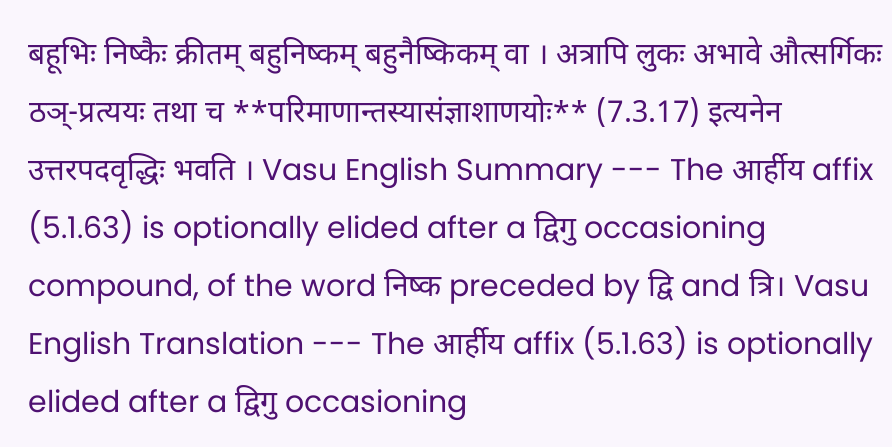बहूभिः निष्कैः क्रीतम् बहुनिष्कम् बहुनैष्किकम् वा । अत्रापि लुकः अभावे औत्सर्गिकः ठञ्-प्रत्ययः तथा च **परिमाणान्तस्यासंज्ञाशाणयोः** (7.3.17) इत्यनेन उत्तरपदवृद्धिः भवति । Vasu English Summary --- The आर्हीय affix (5.1.63) is optionally elided after a द्विगु occasioning compound, of the word निष्क preceded by द्वि and त्रि। Vasu English Translation --- The आर्हीय affix (5.1.63) is optionally elided after a द्विगु occasioning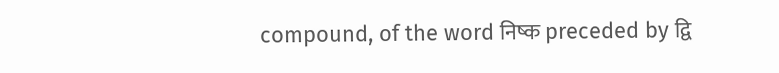compound, of the word निष्क preceded by द्वि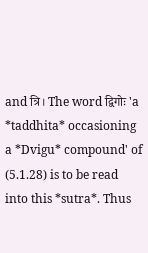and त्रि। The word द्विगोः 'a *taddhita* occasioning a *Dvigu* compound' of (5.1.28) is to be read into this *sutra*. Thus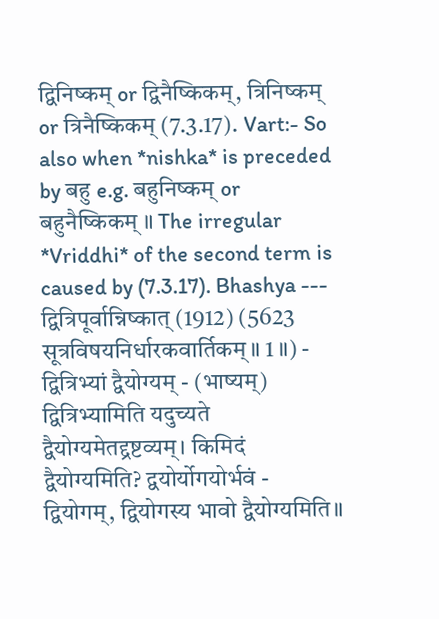द्विनिष्कम् or द्विनैष्किकम्, त्रिनिष्कम् or त्रिनैष्किकम् (7.3.17). Vart:- So also when *nishka* is preceded by बहु e.g. बहुनिष्कम् or बहुनैष्किकम् ॥ The irregular *Vriddhi* of the second term is caused by (7.3.17). Bhashya --- द्वित्रिपूर्वान्निष्कात् (1912) (5623 सूत्रविषयनिर्धारकवार्तिकम्॥ 1 ॥) - द्वित्रिभ्यां द्वैयोग्यम् - (भाष्यम्) द्वित्रिभ्यामिति यदुच्यते द्वैयोग्यमेतद्द्रष्टव्यम्। किमिदं द्वैयोग्यमिति? द्वयोर्योगयोर्भवं - द्वियोगम्, द्वियोगस्य भावो द्वैयोग्यमिति॥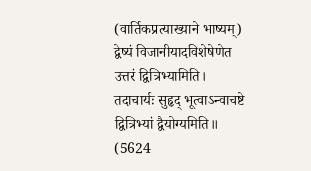(वार्तिकप्रत्याख्याने भाष्यम्) द्वेष्यं विजानीयादविशेषेणेत उत्तरं द्वित्रिभ्यामिति। तदाचार्यः सुहृद् भूत्वाऽन्वाचष्टे द्वित्रिभ्यां द्वैयोग्यमिति॥ (5624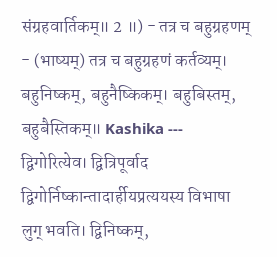संग्रहवार्तिकम्॥ 2 ॥) - तत्र च बहुग्रहणम् - (भाष्यम्) तत्र च बहुग्रहणं कर्तव्यम्। बहुनिष्कम्, बहुनैष्किकम्। बहुबिस्तम्, बहुबैस्तिकम्॥ Kashika --- द्विगोरित्येव। द्वित्रिपूर्वाद द्विगोर्निष्कान्तादार्हीयप्रत्ययस्य विभाषा लुग् भवति। द्विनिष्कम्,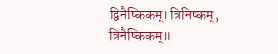द्विनैष्किकम्। त्रिनिष्कम्, त्रिनैष्किकम्॥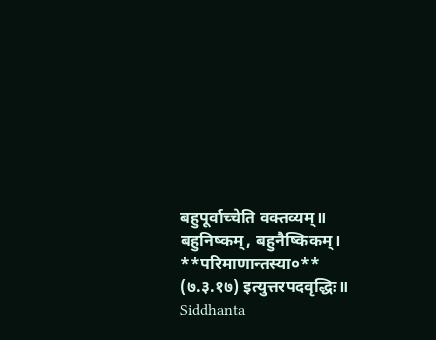बहुपूर्वाच्चेति वक्तव्यम्॥ बहुनिष्कम्, बहुनैष्किकम्। **परिमाणान्तस्या०** (७.३.१७) इत्युत्तरपदवृद्धिः॥ Siddhanta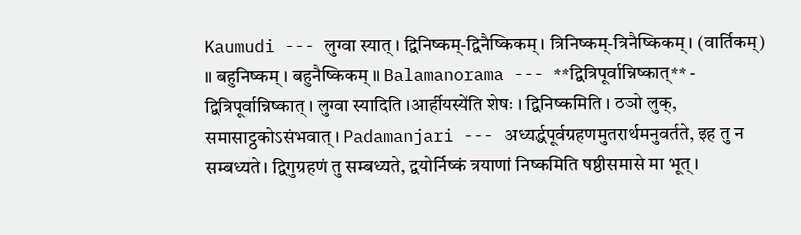Kaumudi --- लुग्वा स्यात् । द्विनिष्कम्-द्विनैष्किकम् । त्रिनिष्कम्-त्रिनैष्किकम् । (वार्तिकम्) ॥ बहुनिष्कम् । बहुनैष्किकम् ॥ Balamanorama --- **द्वित्रिपूर्वान्निष्कात्** - द्वित्रिपूर्वान्निष्कात् । लुग्वा स्यादिति ।आर्हीयस्ये॑ति शेषः । द्विनिष्कमिति । ठञो लुक्, समासाट्ठकोऽसंभवात् । Padamanjari --- अध्यर्द्धपूर्वग्रहणमुतरार्थमनुवर्तते, इह तु न सम्बध्यते। द्विगुग्रहणं तु सम्बध्यते, द्वयोर्निष्कं त्रयाणां निष्कमिति षष्ठीसमासे मा भूत्।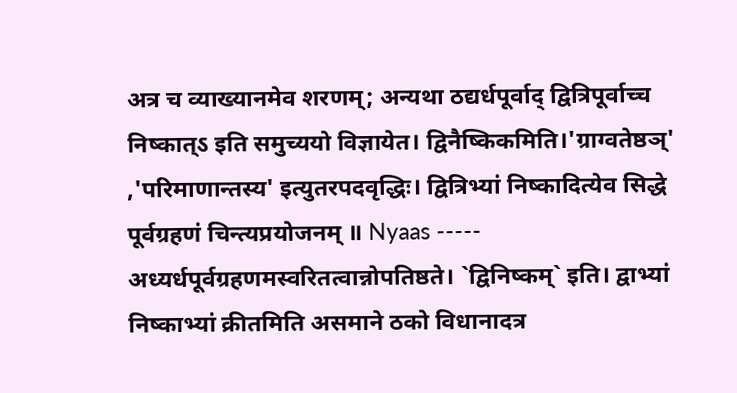अत्र च व्याख्यानमेव शरणम्; अन्यथा ठद्यर्धपूर्वाद् द्वित्रिपूर्वाच्च निष्कात्ऽ इति समुच्ययो विज्ञायेत। द्विनैष्किकमिति।'ग्राग्वतेष्ठञ्' ,'परिमाणान्तस्य' इत्युतरपदवृद्धिः। द्वित्रिभ्यां निष्कादित्येव सिद्धे पूर्वग्रहणं चिन्त्यप्रयोजनम् ॥ Nyaas ----- अध्यर्धपूर्वग्रहणमस्वरितत्वान्नोपतिष्ठते। `द्विनिष्कम्` इति। द्वाभ्यां निष्काभ्यां क्रीतमिति असमाने ठको विधानादत्र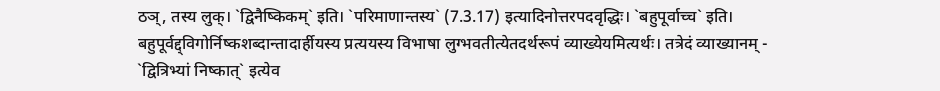ठञ्, तस्य लुक्। `द्विनैष्किकम्` इति। `परिमाणान्तस्य` (7.3.17) इत्यादिनोत्तरपदवृद्धिः। `बहुपूर्वाच्च` इति। बहुपूर्वद्द्विगोर्निष्कशब्दान्तादार्हीयस्य प्रत्ययस्य विभाषा लुग्भवतीत्येतदर्थरूपं व्याख्येयमित्यर्थः। तत्रेदं व्याख्यानम् - `द्वित्रिभ्यां निष्कात्` इत्येव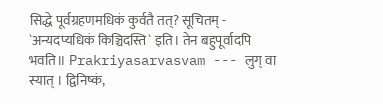सिद्धे पूर्वग्रहणमधिकं कुर्वतै तत्? सूचितम् - `अन्यदप्यधिकं किञ्चिदस्ति` इति। तेन बहुपूर्वादपि भवति॥ Prakriyasarvasvam --- लुग् वा स्यात् । द्विनिष्कं,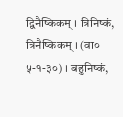द्विनैष्किकम् । त्रिनिष्कं, त्रिनैष्किकम् । (वा० ५-१-३०) । बहुनिष्कं,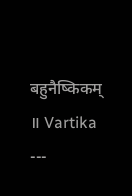बहुनैष्किकम् ॥ Vartika ---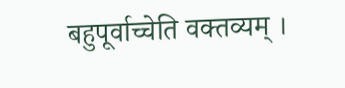बहुपूर्वाच्चेति वक्तव्यम् ।